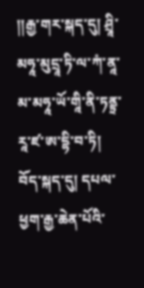།།རྒྱ་གར་སྐད་དུ། ཤྲཱི་མཧཱ་མུདྲཱ་ཏི་ལ་ཀཾ་ནཱ་མ་མཧཱ་ཡོ་གཱི་ནི་ཏནྟྲ་རཱ་ཛ་ཨ་དྷི་བ་ཏི། བོད་སྐད་དུ། དཔལ་ཕྱག་རྒྱ་ཆེན་པོའི་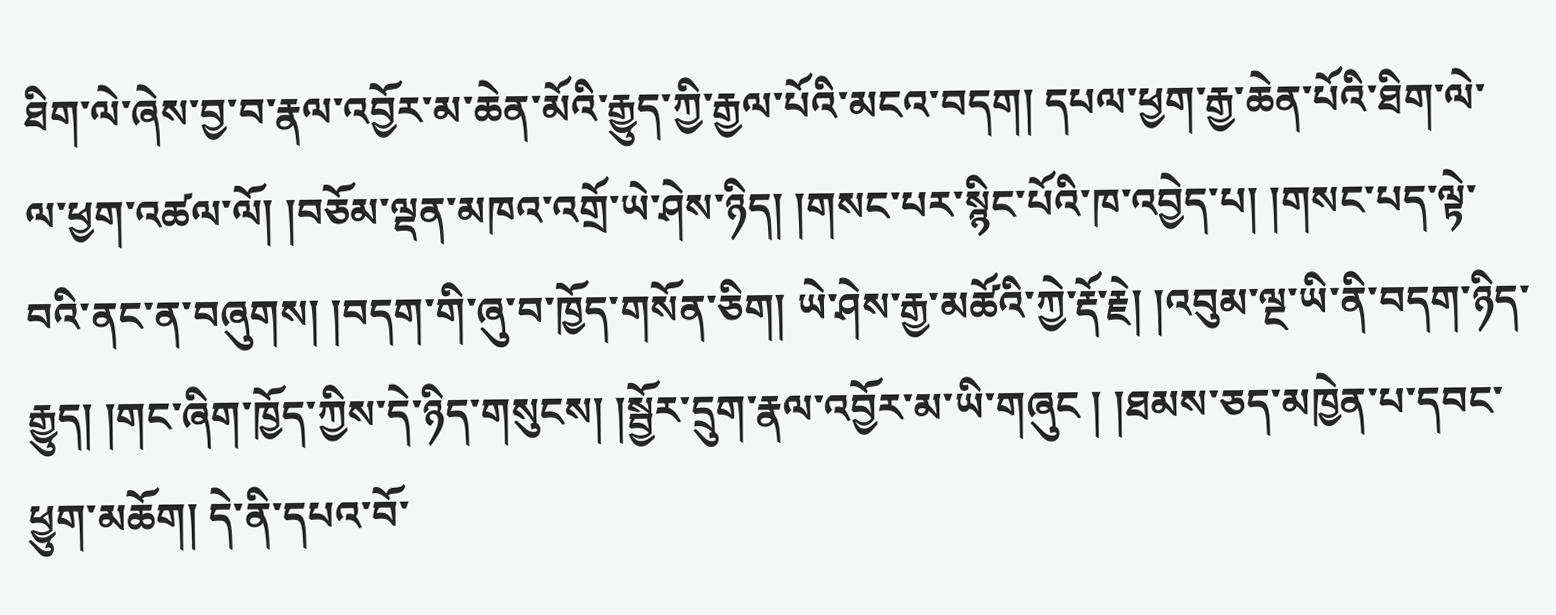ཐིག་ལེ་ཞེས་བྱ་བ་རྣལ་འབྱོར་མ་ཆེན་མོའི་རྒྱུད་ཀྱི་རྒྱལ་པོའི་མངའ་བདག། དཔལ་ཕྱག་རྒྱ་ཆེན་པོའི་ཐིག་ལེ་ལ་ཕྱག་འཚལ་ལོ། །བཅོམ་ལྡན་མཁའ་འགྲོ་ཡེ་ཤེས་ཉིད། །གསང་པར་སྙིང་པོའི་ཁ་འབྱེད་པ། །གསང་པད་ལྟེ་བའི་ནང་ན་བཞུགས། །བདག་གི་ཞུ་བ་ཁྱོད་གསོན་ཅིག། ཡེ་ཤེས་རྒྱ་མཚོའི་ཀྱེ་རྡོ་རྗེ། །འབུམ་ལྔ་ཡི་ནི་བདག་ཉིད་རྒྱུད། །གང་ཞིག་ཁྱོད་ཀྱིས་དེ་ཉིད་གསུངས། །སྦྱོར་དྲུག་རྣལ་འབྱོར་མ་ཡི་གཞུང ། །ཐམས་ཅད་མཁྱེན་པ་དབང་ཕྱུག་མཆོག། དེ་ནི་དཔའ་བོ་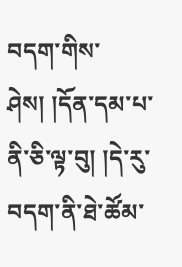བདག་གིས་ཤེས། །དོན་དམ་པ་ནི་ཅི་ལྟ་བུ། །དེ་རུ་བདག་ནི་ཐེ་ཚོམ་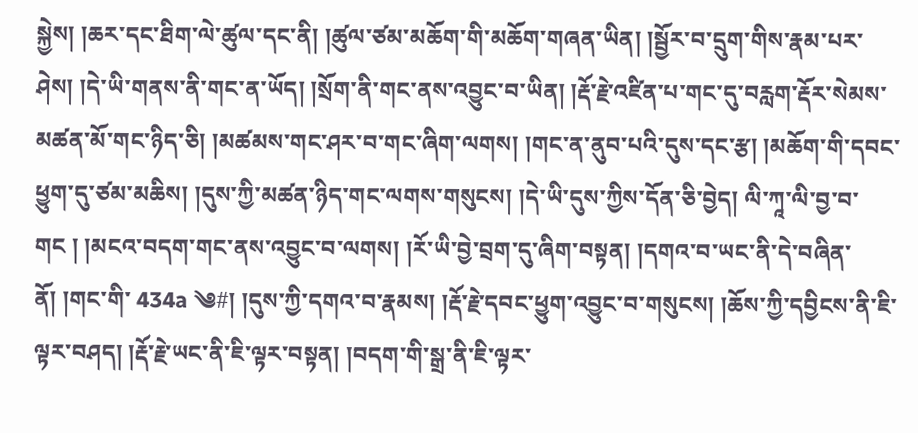སྐྱེས། །ཆར་དང་ཐིག་ལེ་ཚུལ་དང་ནི། །ཚུལ་ཙམ་མཆོག་གི་མཆོག་གཞན་ཡིན། །སྦྱོར་བ་དྲུག་གིས་རྣམ་པར་ཤེས། །དེ་ཡི་གནས་ནི་གང་ན་ཡོད། །སྲོག་ནི་གང་ནས་འབྱུང་བ་ཡིན། །རྡོ་རྗེ་འཛིན་པ་གང་དུ་བརླག་རྡོར་སེམས་མཚན་མོ་གང་ཉིད་ཅི། །མཚམས་གང་ཤར་བ་གང་ཞིག་ལགས། །གང་ན་ནུབ་པའི་དུས་དང་རྩ། །མཆོག་གི་དབང་ཕྱུག་དུ་ཙམ་མཆིས། །དུས་ཀྱི་མཚན་ཉིད་གང་ལགས་གསུངས། །དེ་ཡི་དུས་ཀྱིས་དོན་ཅི་བྱེད། ལི་ཀཱ་ལི་བྱ་བ་གང ། །མངའ་བདག་གང་ནས་འབྱུང་བ་ལགས། །རོ་ཡི་བྱེ་བྲག་དུ་ཞིག་བསྟན། །དགའ་བ་ཡང་ནི་དེ་བཞིན་ནོ། །གང་གི་ 434a ༄#། །དུས་ཀྱི་དགའ་བ་རྣམས། །རྡོ་རྗེ་དབང་ཕྱུག་འབྱུང་བ་གསུངས། །ཆོས་ཀྱི་དབྱིངས་ནི་ཇི་ལྟར་བཤད། །རྡོ་རྗེ་ཡང་ནི་ཇི་ལྟར་བསྟན། །བདག་གི་སྒྲ་ནི་ཇི་ལྟར་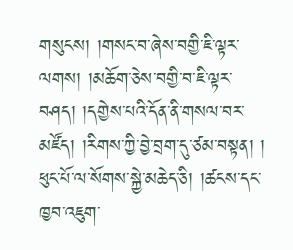གསུངས། །གསང་བ་ཞེས་བགྱི་ཇི་ལྟར་ལགས། །མཆོག་ཅེས་བགྱི་བ་ཇི་ལྟར་བཤད། །དགྱེས་པའི་དོན་ནི་གསལ་བར་མཛོད། །རིགས་ཀྱི་བྱེ་བྲག་དུ་ཙམ་བསྟན། ། ཕུང་པོ་ལ་སོགས་སྐྱེ་མཆེད་ཅི། །ཚངས་དང་ཁྱབ་འཇུག་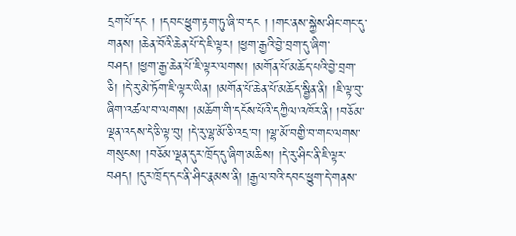དྲག་པོ་དང ། །དབང་ཕྱུག་རྟག་ཏུ་ཞི་བ་དང ། །གང་ནས་སྐྱེས་ཤིང་གང་དུ་གནས། །ཆེན་བོའི་ཆེན་པོ་དེ་ཇི་ལྟར། །ཕྱག་རྒྱའི་བྱེ་བྲག་དུ་ཞིག་བཤད། །ཕྱག་རྒྱ་ཆེན་པོ་ཇི་ལྟར་ལགས། །མགོན་པོ་མཆོད་པའི་བྱེ་བྲག་ཅི། །དེ་རུ་མེ་ཏོག་ཇི་ལྟར་ཡིན། །མགོན་པོ་ཆེན་པོ་མཆོད་སྦྱིན་ནི། །ཇི་ལྟ་བུ་ཞིག་འཚལ་བ་ལགས། །མཆོག་གི་དངོས་པོའི་དཀྱིལ་འཁོར་ནི། །བཅོམ་ལྡན་འདས་དེ་ཅི་ལྟ་བུ། །དེ་རུ་ལྷ་མོ་ཅི་འདྲ་བ། །ལྷ་མོ་བགྱི་བ་གང་ལགས་གསུངས། །བཅོམ་ལྡན་དུར་ཁྲོད་དུ་ཞིག་མཆིས། །དེ་རུ་ཤིང་ནི་ཇི་ལྟར་བཤད། །དུར་ཁྲོད་དང་ནི་ཤིང་རྣམས་ནི། །རྒྱལ་བའི་དབང་ཕྱུག་དེ་གནས་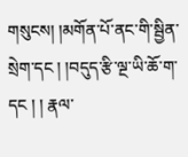གསུངས། །མགོན་པོ་ནང་གི་སྦྱིན་སྲེག་དང ། །བདུད་རྩི་ལྔ་ཡི་ཆོ་ག་དང ། ། རྣལ་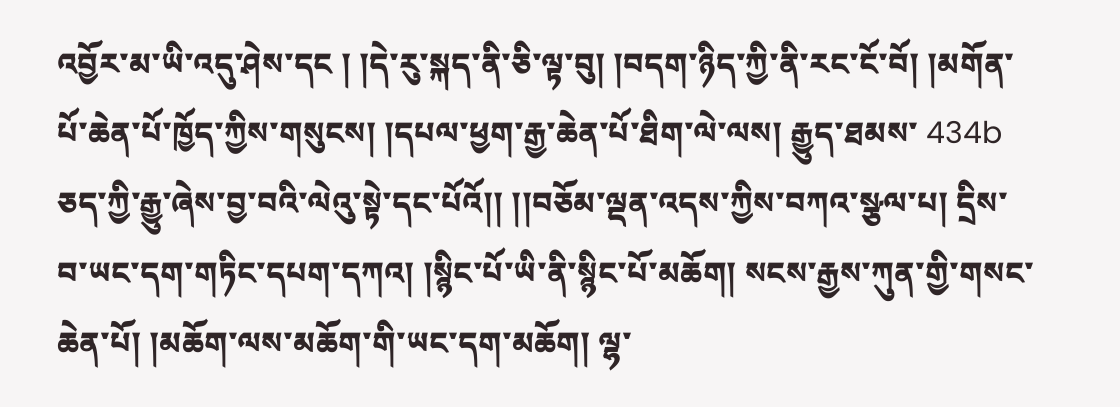འབྱོར་མ་ཡི་འདུ་ཤེས་དང ། །དེ་རུ་སྐད་ནི་ཅི་ལྟ་བུ། །བདག་ཉིད་ཀྱི་ནི་རང་ངོ་བོ། །མགོན་པོ་ཆེན་པོ་ཁྱོད་ཀྱིས་གསུངས། །དཔལ་ཕྱག་རྒྱ་ཆེན་པོ་ཐིག་ལེ་ལས། རྒྱུད་ཐམས་ 434b ཅད་ཀྱི་རྒྱུ་ཞེས་བྱ་བའི་ལེའུ་སྟེ་དང་པོའོ།། །།བཅོམ་ལྡན་འདས་ཀྱིས་བཀའ་སྩལ་པ། དྲིས་བ་ཡང་དག་གཏིང་དཔག་དཀའ། །སྙིང་པོ་ཡི་ནི་སྙིང་པོ་མཆོག། སངས་རྒྱས་ཀུན་གྱི་གསང་ཆེན་པོ། །མཆོག་ལས་མཆོག་གི་ཡང་དག་མཆོག། ལྷ་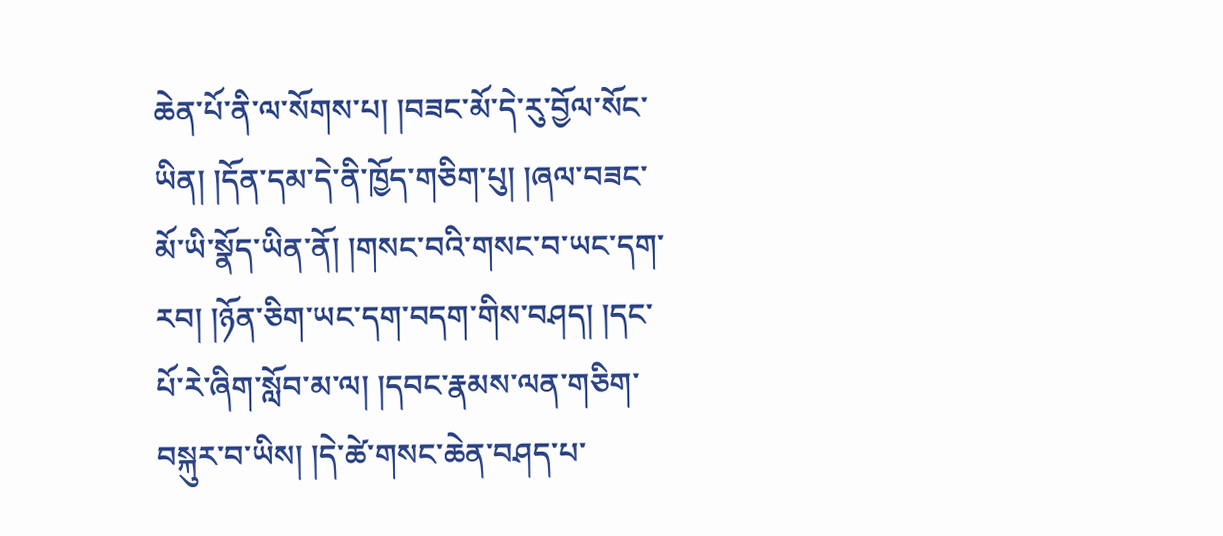ཆེན་པོ་ནི་ལ་སོགས་པ། །བཟང་མོ་དེ་རུ་བྱོལ་སོང་ཡིན། །དོན་དམ་དེ་ནི་ཁྱོད་གཅིག་པུ། །ཞལ་བཟང་མོ་ཡི་སྣོད་ཡིན་ནོ། །གསང་བའི་གསང་བ་ཡང་དག་རབ། །ཉོན་ཅིག་ཡང་དག་བདག་གིས་བཤད། །དང་པོ་རེ་ཞིག་སློབ་མ་ལ། །དབང་རྣམས་ལན་གཅིག་བསྐུར་བ་ཡིས། །དེ་ཚེ་གསང་ཆེན་བཤད་པ་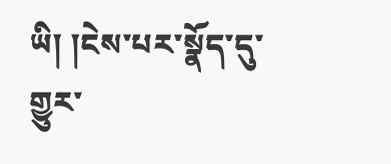ཡི། །ངེས་པར་སྣོད་དུ་གྱུར་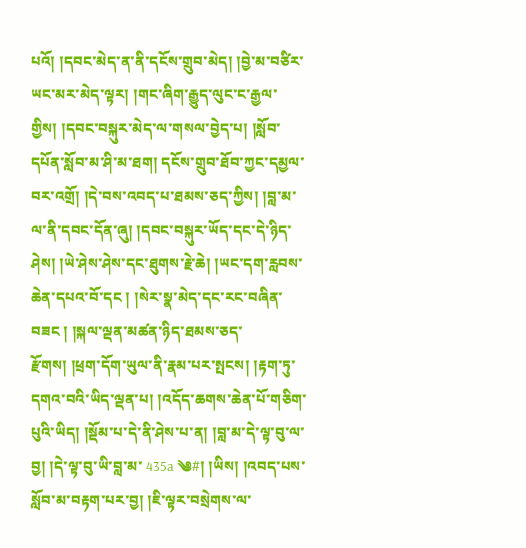པའོ། །དབང་མེད་ན་ནི་དངོས་གྲུབ་མེད། །བྱེ་མ་བཙིར་ཡང་མར་མེད་ལྟར། །གང་ཞིག་རྒྱུད་ལུང་ང་རྒྱལ་གྱིས། །དབང་བསྐུར་མེད་ལ་གསལ་བྱེད་པ། །སློབ་དཔོན་སློབ་མ་ཤི་མ་ཐག། དངོས་གྲུབ་ཐོབ་ཀྱང་དམྱལ་བར་འགྲོ། །དེ་བས་འབད་པ་ཐམས་ཅད་ཀྱིས། །བླ་མ་ལ་ནི་དབང་དོན་ཞུ། །དབང་བསྐུར་ཡོད་དང་དེ་ཉིད་ཤེས། །ཡེ་ཤེས་ཤེས་དང་ཐུགས་རྗེ་ཆེ། །ཡང་དག་རླབས་ཆེན་དཔའ་བོ་དང ། །སེར་སྣ་མེད་དང་རང་བཞིན་བཟང ། །སྐལ་ལྡན་མཚན་ཉིད་ཐམས་ཅད་རྫོགས། །ཕྲག་དོག་ཡུལ་ནི་རྣམ་པར་སྤངས། །རྟག་ཏུ་དགའ་བའི་ཡིད་ལྡན་པ། །འདོད་ཆགས་ཆེན་པོ་གཅིག་པུའི་ཡིད། །སྡོམ་པ་དེ་ནི་ཤེས་པ་ན། །བླ་མ་དེ་ལྟ་བུ་ལ་བྱ། །དེ་ལྟ་བུ་ཡི་བླ་མ་ 435a ༄#། །ཡིས། །འབད་པས་སློབ་མ་བརྟག་པར་བྱ། །ཇི་ལྟར་བསྲེགས་ལ་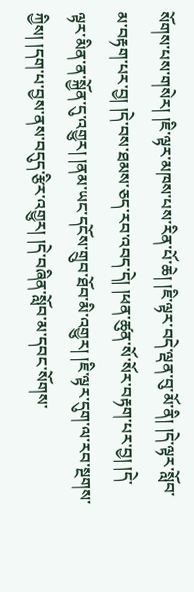སོགས་པས་གསེར། །ཇི་ལྟར་མཁས་པས་རིན་པོ་ཆེ། །ཇི་ལྟར་བདེ་ལྡན་བུ་མོ་ནི། །དེ་ལྟར་སློབ་མ་བརྟག་པར་བྱ། །དེ་བས་ཐམས་ཅད་རབ་འབད་དེ། །ཕན་ཚུན་སོ་སོར་བརྟག་པར་བྱ། །དེ་ལྟར་མིན་ན་སྐྱོན་དུ་འགྱུར། །ནམ་ཡང་དངོས་གྲུབ་ཐོབ་མི་འགྱུར། །ཇི་ལྟར་དུག་ལ་རབ་སྔགས་ཀྱིས། །དག་པ་བྱས་ནས་བདུད་རྩིར་འགྱུར། །དེ་བཞིན་སློབ་མ་དབང་སོགས་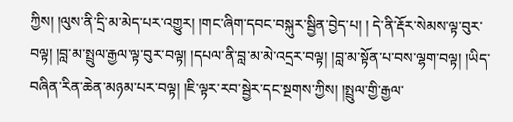ཀྱིས། །ལུས་ནི་དྲི་མ་མེད་པར་འགྱུར། །གང་ཞིག་དབང་བསྐུར་སྦྱིན་བྱེད་པ། ། དེ་ནི་རྡོར་སེམས་ལྟ་བུར་བལྟ། །བླ་མ་སྤྲུལ་རྒྱལ་ལྟ་བུར་བལྟ། །དཔལ་ནི་བླ་མ་མེ་འདྲར་བལྟ། །བླ་མ་སྟོན་པ་བས་ལྷག་བལྟ། །ཡིད་བཞིན་རིན་ཆེན་མཉམ་པར་བལྟ། །ཇི་ལྟར་རབ་སྦྱེར་དང་སྔགས་ཀྱིས། །སྤྲུལ་གྱི་རྒྱལ་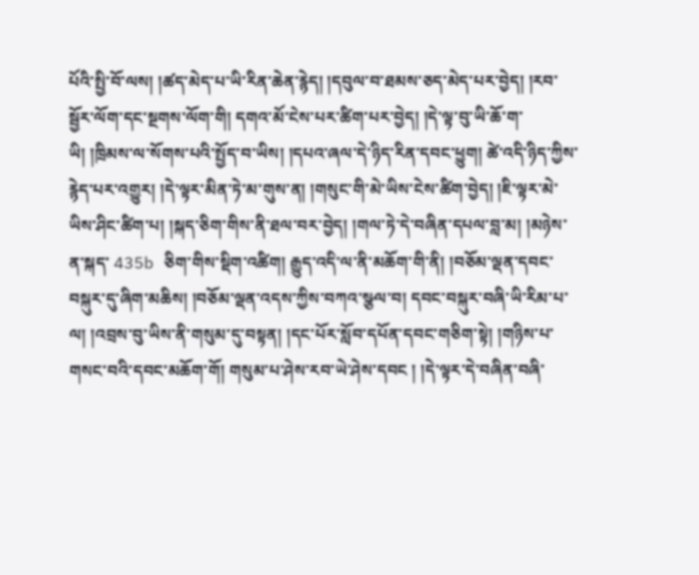པོའི་སྤྱི་བོ་ལས། །ཚད་མེད་པ་ཡི་རིན་ཆེན་རྙེད། །དབུལ་བ་ཐམས་ཅད་མེད་པར་བྱེད། །རབ་སྦྱོར་ལོག་དང་སྔགས་ལོག་གི། དགའ་མོ་ངེས་པར་ཚིག་པར་བྱེད། །དེ་ལྟ་བུ་ཡི་ཆོ་ག་ཡི། །ཁྲིམས་ལ་སོགས་པའི་སྤྱོད་བ་ཡིས། །དཔའ་ཞལ་དེ་ཉིད་རིན་དབང་ཕྱུག། ཚེ་འདི་ཉིད་ཀྱིས་རྙེད་པར་འགྱུར། །དེ་ལྟར་མིན་ཏེ་མ་གུས་ན། །གསུང་གི་མེ་ཡིས་ངེས་ཚིག་བྱེད། །ཇི་ལྟར་མེ་ཡིས་ཤིང་ཚིག་པ། །སྐད་ཅིག་གིས་ནི་ཐལ་བར་བྱེད། །གལ་ཏེ་དེ་བཞིན་དཔལ་བླ་མ། །མཉེས་ན་སྐད་ 435b ཅིག་གིས་སྡིག་འཚིག། རྒྱུད་འདི་ལ་ནི་མཆོག་གི་ནི། །བཅོམ་ལྡན་དབང་བསྐུར་དུ་ཞིག་མཆིས། །བཅོམ་ལྡན་འདས་ཀྱིས་བཀའ་སྩལ་བ། དབང་བསྐུར་བཞི་ཡི་རིམ་པ་ལ། །འབྲས་བུ་ཡིས་ནི་གསུམ་དུ་བསྟན། །དང་པོར་སློབ་དཔོན་དབང་གཅིག་སྟེ། །གཉིས་པ་གསང་བའི་དབང་མཆོག་གོ། གསུམ་པ་ཤེས་རབ་ཡེ་ཤེས་དབང ། །དེ་ལྟར་དེ་བཞིན་བཞི་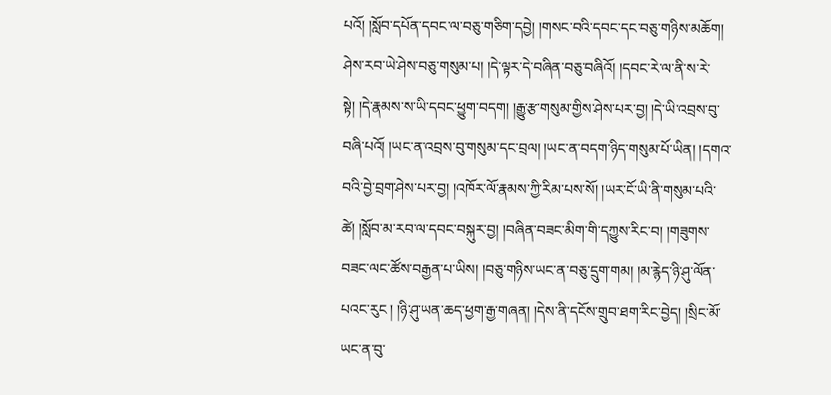པའོ། །སློབ་དཔོན་དབང་ལ་བཅུ་གཅིག་དབྱེ། །གསང་བའི་དབང་དང་བཅུ་གཉིས་མཆོག། ཤེས་རབ་ཡེ་ཤེས་བཅུ་གསུམ་པ། །དེ་ལྟར་དེ་བཞིན་བཅུ་བཞིའོ། །དབང་རེ་ལ་ནི་ས་རེ་སྟེ། །དེ་རྣམས་ས་ཡི་དབང་ཕྱུག་བདག། །རྒྱུ་རྩ་གསུམ་གྱིས་ཤེས་པར་བྱ། །དེ་ཡི་འབྲས་བུ་བཞི་པའོ། །ཡང་ན་འབྲས་བུ་གསུམ་དང་བྲལ། །ཡང་ན་བདག་ཉིད་གསུམ་པོ་ཡིན། །དགའ་བའི་བྱེ་བྲག་ཤེས་པར་བྱ། །འཁོར་ལོ་རྣམས་ཀྱི་རིམ་པས་སོ། །ཡར་ངོ་ཡི་ནི་གསུམ་པའི་ཚེ། །སློབ་མ་རབ་ལ་དབང་བསྐུར་བྱ། །བཞིན་བཟང་མིག་གི་དཀྱུས་རིང་བ། །གཟུགས་བཟང་ལང་ཚོས་བརྒྱན་པ་ཡིས། །བཅུ་གཉིས་ཡང་ན་བཅུ་དྲུག་གམ། །མ་རྙེད་ཉི་ཤུ་ལོན་པའང་རུང ། །ཉི་ཤུ་ཡན་ཆད་ཕྱག་རྒྱ་གཞན། །དེས་ནི་དངོས་གྲུབ་ཐག་རིང་བྱེད། །སྲིང་མོ་ཡང་ན་བུ་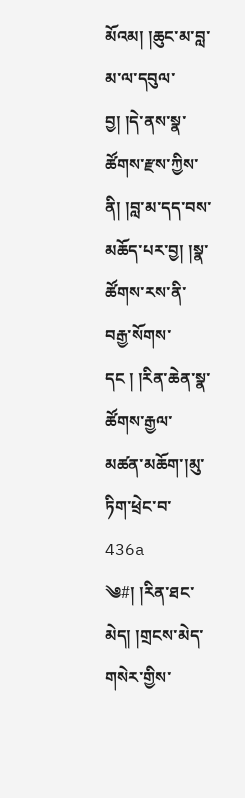མོའམ། །ཆུང་མ་བླ་མ་ལ་དབུལ་བྱ། །དེ་ནས་སྣ་ཚོགས་རྫས་ཀྱིས་ནི། །བླ་མ་དད་བས་མཆོད་པར་བྱ། །སྣ་ཚོགས་རས་ནི་བརྒྱ་སོགས་དང ། །རིན་ཆེན་སྣ་ཚོགས་རྒྱལ་མཚན་མཆོག་།མུ་ཏིག་ཕྲེང་བ་ 436a ༄#། །རིན་ཐང་མེད། །གྲངས་མེད་གསེར་གྱིས་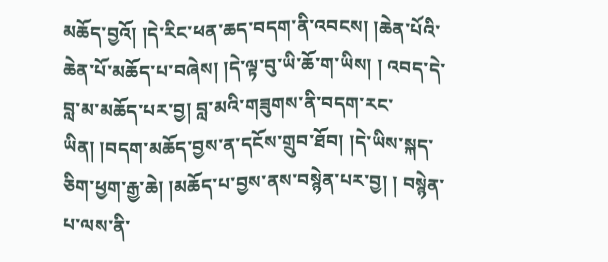མཆོད་བྱའོ། །དེ་རིང་ཕན་ཆད་བདག་ནི་འབངས། །ཆེན་པོའི་ཆེན་པོ་མཆོད་པ་བཞེས། །དེ་ལྟ་བུ་ཡི་ཆོ་ག་ཡིས། ། འབད་དེ་བླ་མ་མཆོད་པར་བྱ། བླ་མའི་གཟུགས་ནི་བདག་རང་ཡིན། །བདག་མཆོད་བྱས་ན་དངོས་གྲུབ་ཐོབ། །དེ་ཡིས་སྐད་ཅིག་ཕྱག་རྒྱ་ཆེ། །མཆོད་པ་བྱས་ནས་བསྙེན་པར་བྱ། ། བསྙེན་པ་ལས་ནི་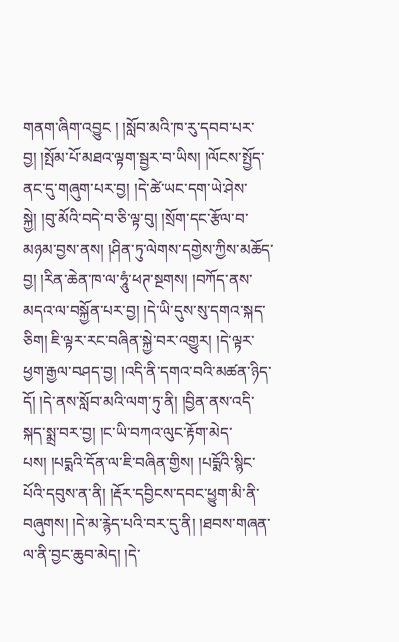གནག་ཞིག་འབྱུང ། །སློབ་མའི་ཁ་རུ་དབབ་པར་བྱ། །སྤོམ་པོ་མཐའ་ལྟག་སྦྱར་བ་ཡིས། །ལོངས་སྤྱོད་ནང་དུ་གཞུག་པར་བྱ། །དེ་ཚེ་ཡང་དག་ཡེ་ཤེས་སྐྱེ། །བུ་མོའི་བདེ་བ་ཅི་ལྟ་བུ། །སྲོག་དང་རྩོལ་བ་མཉམ་བྱས་ནས། །ཤིན་ཏུ་ལེགས་དགྱེས་ཀྱིས་མཆོད་བྱ། །རིན་ཆེན་ཁ་ལ་ཧཱུཾ་ཕཊ་སྔགས། །བཀོད་ནས་མདའ་ལ་བསྐྱོན་པར་བྱ། །དེ་ཡི་དུས་སུ་དགའ་སྐད་ཅིག། ཇི་ལྟར་རང་བཞིན་སྐྱེ་བར་འགྱུར། །དེ་ལྟར་ཕྱག་རྒྱལ་བཤད་བྱ། །འདི་ནི་དགའ་བའི་མཚན་ཉིད་དོ། །དེ་ནས་སློབ་མའི་ལག་ཏུ་ནི། །བྱིན་ནས་འདི་སྐད་སྨྲ་བར་བྱ། །ང་ཡི་བཀའ་ལུང་རྟོག་མེད་པས། །པདྨའི་དོན་ལ་ཇི་བཞིན་གྱིས། །པདྨོའི་སྙིང་པོའི་དབུས་ན་ནི། །རྡོར་དབྱིངས་དབང་ཕྱུག་མི་ནི་བཞུགས། །དེ་མ་རྙེད་པའི་བར་དུ་ནི། །ཐབས་གཞན་ལ་ནི་བྱང་ཆུབ་མེད། །དེ་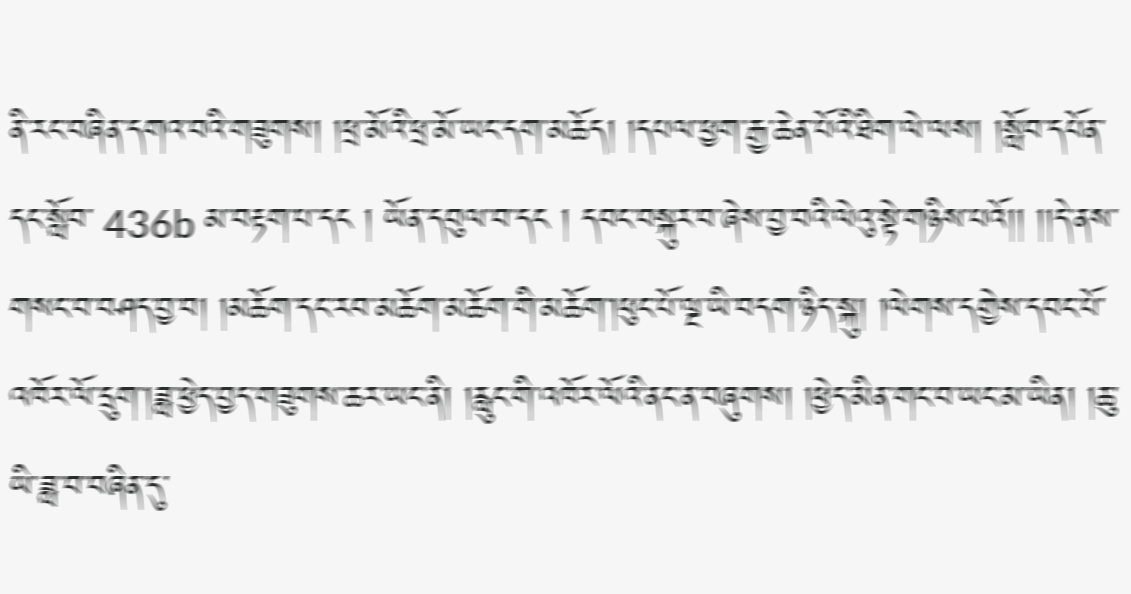ནི་རང་བཞིན་དགའ་བའི་གཟུགས། །ཕྲ་མོའི་ཕྲ་མོ་ཡང་དག་མཆོད། །དཔལ་ཕྱག་རྒྱ་ཆེན་པོའི་ཐིག་ལེ་ལས། །སློབ་དཔོན་དང་སློབ་ 436b མ་བརྟག་པ་དང ། ཡོན་དབུལ་བ་དང ། དབང་བསྐུར་བ་ཞེས་བྱ་བའི་ལེའུ་སྟེ་གཉིས་པའོ།། །།དེ་ནས་གསང་བ་བཤད་བྱ་བ། །མཆོག་དང་རབ་མཆོག་མཆོག་གི་མཆོག་།ཕུང་པོ་ལྔ་ཡི་བདག་ཉིད་སྐུ། །ལེགས་དགྱེས་དབང་པོ་འཁོར་ལོ་དྲུག་།ཟླ་ཕྱེད་བྱད་གཟུགས་ཆར་ཡང་ནི། །རླུང་གི་འཁོར་ལོའི་ནང་ན་བཞུགས། །ཕྱེད་མིན་གང་བ་ཡང་མ་ཡིན། །ཆུ་ཡི་ཟླ་བ་བཞིན་དུ་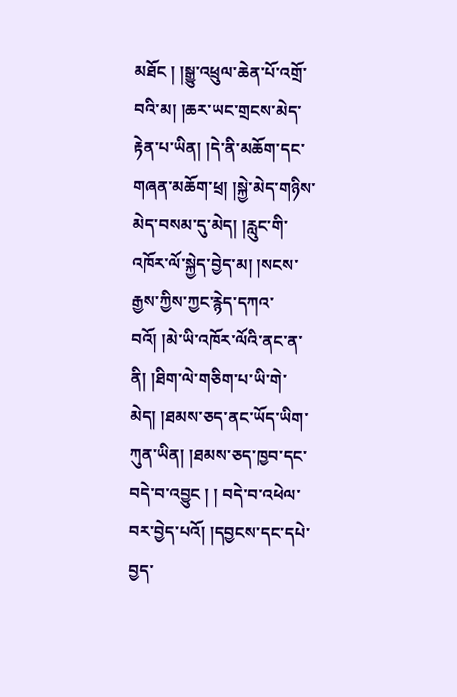མཐོང ། །སྒྱུ་འཕྲུལ་ཆེན་པོ་འགྲོ་བའི་མ། །ཆར་ཡང་གྲངས་མེད་རྟེན་པ་ཡིན། །དེ་ནི་མཆོག་དང་གཞན་མཆོག་ཕྲ། །སྐྱེ་མེད་གཉིས་མེད་བསམ་དུ་མེད། །རླུང་གི་འཁོར་ལོ་སྐྱེད་བྱེད་མ། །སངས་རྒྱས་ཀྱིས་ཀྱང་རྙེད་དཀའ་བའོ། །མེ་ཡི་འཁོར་ལོའི་ནང་ན་ནི། །ཐིག་ལེ་གཅིག་པ་ཡི་གེ་མེད། །ཐམས་ཅད་ནང་ཡོད་ཡིག་ཀུན་ཡིན། །ཐམས་ཅད་ཁྱབ་དང་བདེ་བ་འབྱུང ། ། བདེ་བ་འཕེལ་བར་བྱེད་པའོ། །དབྱངས་དང་དཔེ་བྱད་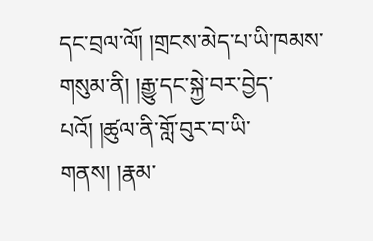དང་བྲལ་ལོ། །གྲངས་མེད་པ་ཡི་ཁམས་གསུམ་ནི། །རྒྱུ་དང་སྐྱེ་བར་བྱེད་པའོ། །ཚུལ་ནི་གློ་བུར་བ་ཡི་གནས། །རྣམ་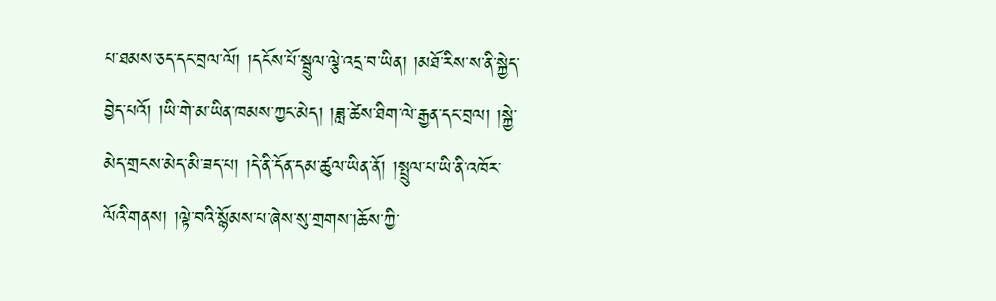པ་ཐམས་ཅད་དང་བྲལ་ལོ། །དངོས་པོ་སྦྲུལ་ལྕེ་འདྲ་བ་ཡིན། །མཐོ་རིས་ས་ནི་སྐྱེད་བྱེད་པའོ། །ཡི་གེ་མ་ཡིན་ཁམས་ཀྱང་མེད། །ཟླ་ཚེས་ཐིག་ལེ་རྒྱན་དང་བྲལ། །སྐྱེ་མེད་གྲངས་མེད་མི་ཟད་པ། །དེ་ནི་དོན་དམ་ཚུལ་ཡིན་ནོ། །སྤྲུལ་པ་ཡི་ནི་འཁོར་ལོའི་གནས། །ལྟེ་བའི་སྙོམས་པ་ཞེས་སུ་གྲགས་།ཆོས་ཀྱི་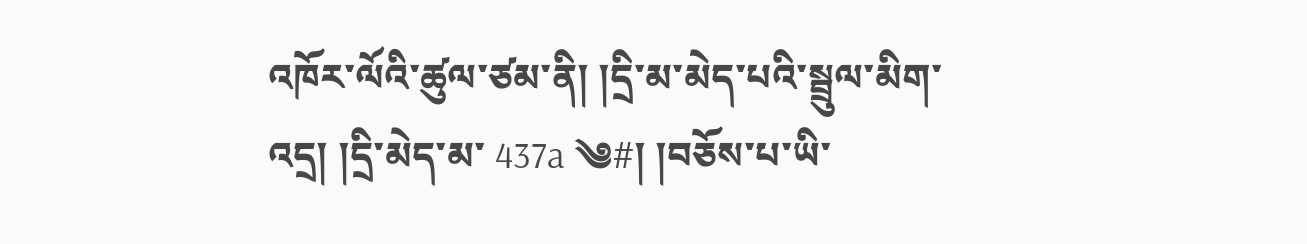འཁོར་ལོའི་ཚུལ་ཙམ་ནི། །དྲི་མ་མེད་པའི་སྦྲུལ་མིག་འདྲ། །དྲི་མེད་མ་ 437a ༄#། །བཅོས་པ་ཡི་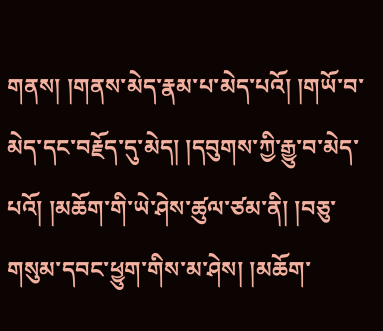གནས། །གནས་མེད་རྣམ་པ་མེད་པའོ། །གཡོ་བ་མེད་དང་བརྗོད་དུ་མེད། །དབུགས་ཀྱི་རྒྱུ་བ་མེད་པའོ། །མཆོག་གི་ཡེ་ཤེས་ཚུལ་ཙམ་ནི། །བཅུ་གསུམ་དབང་ཕྱུག་གིས་མ་ཤེས། །མཆོག་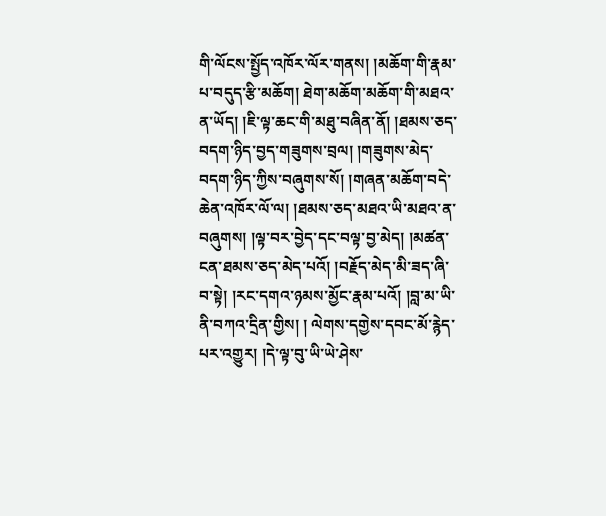གི་ལོངས་སྤྱོད་འཁོར་ལོར་གནས། །མཆོག་གི་རྣམ་པ་བདུད་རྩི་མཆོག། ཐེག་མཆོག་མཆོག་གི་མཐའ་ན་ཡོད། །ཇི་ལྟ་ཆང་གི་མཐུ་བཞིན་ནོ། །ཐམས་ཅད་བདག་ཉིད་བྱད་གཟུགས་བྲལ། །གཟུགས་མེད་བདག་ཉིད་ཀྱིས་བཞུགས་སོ། །གཞན་མཆོག་བདེ་ཆེན་འཁོར་ལོ་ལ། །ཐམས་ཅད་མཐའ་ཡི་མཐའ་ན་བཞུགས། །ལྟ་བར་བྱེད་དང་བལྟ་བྱ་མེད། །མཚན་ངན་ཐམས་ཅད་མེད་པའོ། །བརྗོད་མེད་མི་ཟད་ཞི་བ་སྟེ། །རང་དགའ་ཉམས་མྱོང་རྣམ་པའོ། །བླ་མ་ཡི་ནི་བཀའ་དྲིན་གྱིས། ། ལེགས་དགྱེས་དབང་མོ་རྙེད་པར་འགྱུར། །དེ་ལྟ་བུ་ཡི་ཡེ་ཤེས་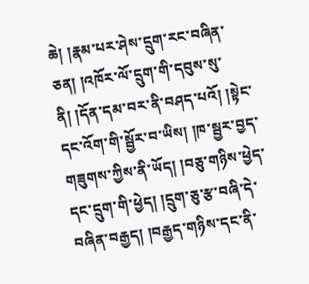ཆེ། །རྣམ་པར་ཤེས་དྲུག་རང་བཞིན་ཅན། །འཁོར་ལོ་དྲུག་གི་དབུས་སུ་ནི། །དོན་དམ་བར་ནི་བཤད་པའོ། །སྟེང་དང་འོག་གི་སྦྱོར་བ་ཡིས། །ཁ་སྦྱར་བྱད་གཟུགས་ཀྱིས་ནི་ཡོད། །བཅུ་གཉིས་ཕྱེད་དང་དྲུག་གི་ཕྱེད། །དྲུག་ཅུ་རྩ་བཞི་དེ་བཞིན་བརྒྱད། །བརྒྱད་གཉིས་དང་ནི་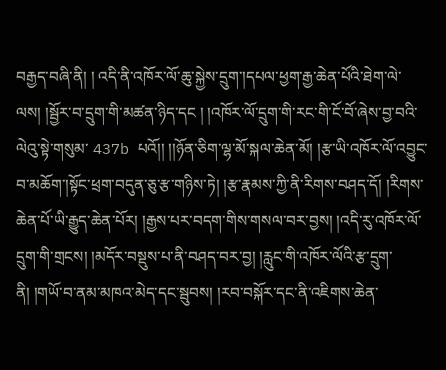བརྒྱད་བཞི་ནི། ། འདི་ནི་འཁོར་ལོ་ཆུ་སྐྱེས་དྲུག་།དཔལ་ཕྱག་རྒྱ་ཆེན་པོའི་ཐེག་ལེ་ལས། །སྦྱོར་བ་དྲུག་གི་མཚན་ཉིད་དང ། །འཁོར་ལོ་དྲུག་གི་རང་གི་ངོ་བོ་ཞེས་བྱ་བའི་ལེའུ་སྟེ་གསུམ་ 437b པའོ།། །།ཉོན་ཅིག་ལྷ་མོ་སྐལ་ཆེན་མོ། །རྩ་ཡི་འཁོར་ལོ་འབྱུང་བ་མཆོག་།སྟོང་ཕྲག་བདུན་ཅུ་རྩ་གཉིས་ཏེ། །རྩ་རྣམས་ཀྱི་ནི་རིགས་བཤད་དོ། །རིགས་ཆེན་པོ་ཡི་རྒྱུད་ཆེན་པོར། །རྒྱས་པར་བདག་གིས་གསལ་བར་བྱས། །འདི་རུ་འཁོར་ལོ་དྲུག་གི་གྲངས། །མདོར་བསྡུས་པ་ནི་བཤད་བར་བྱ། །རླུང་གི་འཁོར་ལོའི་རྩ་དྲུག་ནི། །གཡོ་བ་ནམ་མཁའ་མེད་དང་སྦུབས། །རབ་བསྐོར་དང་ནི་འཇིགས་ཆེན་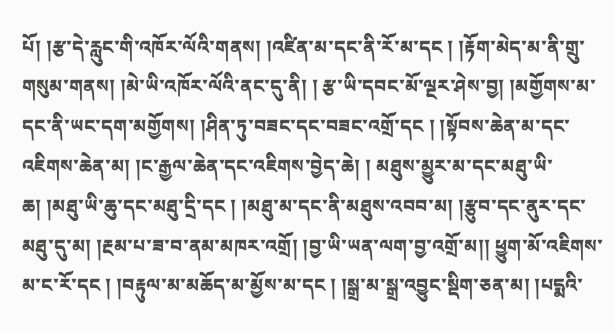པོ། །རྩ་དེ་རླུང་གི་འཁོར་ལོའི་གནས། །འཛིན་མ་དང་ནི་རོ་མ་དང ། །རྟོག་མེད་མ་ནི་གྲུ་གསུམ་གནས། །མེ་ཡི་འཁོར་ལོའི་ནང་དུ་ནི། ། རྩ་ཡི་དབང་མོ་ལྔར་ཤེས་བྱ། །མགྱོགས་མ་དང་ནི་ཡང་དག་མགྱོགས། །ཤིན་ཏུ་བཟང་དང་བཟང་འགྲོ་དང ། །སྟོབས་ཆེན་མ་དང་འཇིགས་ཆེན་མ། །ང་རྒྱལ་ཆེན་དང་འཇིགས་བྱེད་ཆེ། ། མཐུས་མྱུར་མ་དང་མཐུ་ཡི་ཆ། །མཐུ་ཡི་ཆུ་དང་མཐུ་དྲི་དང ། །མཐུ་མ་དང་ནི་མཐུས་འབབ་མ། །རྩུབ་དང་ནུར་དང་མཐུ་དུ་མ། །རྔམ་པ་ཟ་བ་ནམ་མཁར་འགྲོ། །བྱ་ཡི་ཡན་ལག་བྱ་འགྲོ་མ།། ཕྱུག་མོ་འཇིགས་མ་ང་རོ་དང ། །བརྟུལ་མ་མཆོད་མ་མྱོས་མ་དང ། །སྒྲ་མ་སྒྲ་འབྱུང་སྡིག་ཅན་མ། །པདྨའི་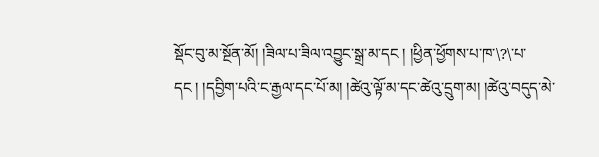སྡོང་བུ་མ་སྔོན་མོ། །ཟིལ་པ་ཟིལ་འབྱུང་སྒྲ་མ་དང ། །ཕྱིན་ཕྱོགས་པ་ཁ་\?\་པ་དང ། །དབྱིག་པའི་ང་རྒྱལ་དང་པོ་མ། །ཚེའུ་ལྟོ་མ་དང་ཚེའུ་དྲུག་མ། །ཚེའུ་བདུད་མེ་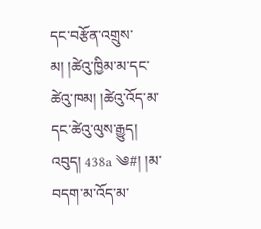དང་བརྩོན་འགྲུས་མ། །ཚེའུ་ཁྱིམ་མ་དང་ཚེའུ་ཁམ། །ཚེའུ་འོད་མ་དང་ཚེའུ་ལུས་རྒྱུད། འབུད། 438a ༄#། །མ་བདག་མ་འོད་མ་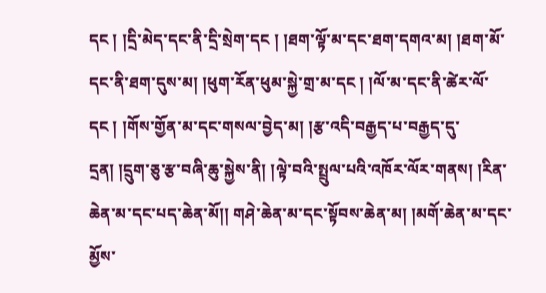དང ། །དྲི་མེད་དང་ནི་དྲི་སྲེག་དང ། །ཐག་ལྟོ་མ་དང་ཐག་དགའ་མ། །ཐག་མོ་དང་ནི་ཐག་དུས་མ། །ཕུག་རོན་ཕུམ་སྐྱེ་གྲ་མ་དང ། །ལོ་མ་དང་ནི་ཚེར་ལོ་དང ། །གོས་གྱོན་མ་དང་གསལ་བྱེད་མ། །རྩ་འདི་བརྒྱད་པ་བརྒྱད་དུ་དྲན། །དྲུག་ཅུ་རྩ་བཞི་ཆུ་སྐྱེས་ནི། །ལྟེ་བའི་སྤྲུལ་པའི་འཁོར་ལོར་གནས། །རིན་ཆེན་མ་དང་པད་ཆེན་མོ།། གཤེ་ཆེན་མ་དང་སྟོབས་ཆེན་མ། །མགོ་ཆེན་མ་དང་མྱོས་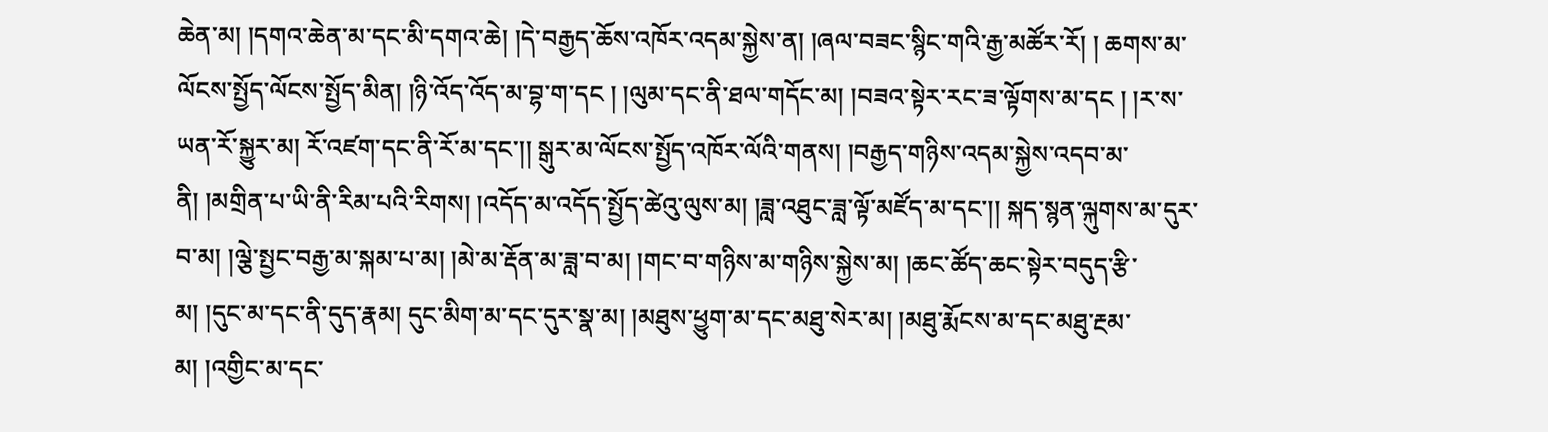ཆེན་མ། །དགའ་ཆེན་མ་དང་མི་དགའ་ཆེ། །དེ་བརྒྱད་ཆོས་འཁོར་འདམ་སྐྱེས་ན། །ཞལ་བཟང་སྙིང་གའི་རྒྱ་མཚོར་རོ། ། ཆགས་མ་ལོངས་སྤྱོད་ལོངས་སྤྱོད་མིན། །ཉི་འོད་འོད་མ་བྷ་ག་དང ། །ལུམ་དང་ནི་ཐལ་གདོང་མ། །བཟའ་སྟེར་རང་ཟ་ལྟོགས་མ་དང ། །ར་ས་ཡན་རོ་སྐྱུར་མ། རོ་འཛག་དང་ནི་རོ་མ་དང་།། སྒུར་མ་ལོངས་སྤྱོད་འཁོར་ལོའི་གནས། །བརྒྱད་གཉིས་འདམ་སྐྱེས་འདབ་མ་ནི། །མགྲིན་པ་ཡི་ནི་རིམ་པའི་རིགས། །འདོད་མ་འདོད་སྤྱོད་ཚེའུ་ལུས་མ། །ཟླ་འཐུང་ཟླ་ལྟོ་མཛོད་མ་དང་།། སྐད་སྙན་ལྐུགས་མ་དུར་བ་མ། །ལྕེ་སྤྱང་བརྒྱ་མ་སྐམ་པ་མ། །མེ་མ་རྡོན་མ་ཟླ་བ་མ། །གང་བ་གཉིས་མ་གཉིས་སྐྱེས་མ། །ཆང་ཚོད་ཆང་སྟེར་བདུད་རྩི་མ། །དུང་མ་དང་ནི་དུད་རྣམ། དུང་མིག་མ་དང་དུར་སྣ་མ། །མཐུས་ཕྱུག་མ་དང་མཐུ་སེར་མ། །མཐུ་རྨོངས་མ་དང་མཐུ་རྔམ་མ། །འགྱིང་མ་དང་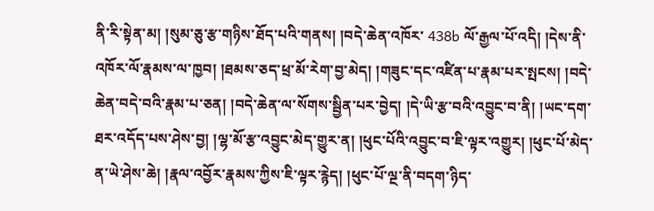ནི་རི་སྟེན་མ། །སུམ་ཅུ་རྩ་གཉིས་ཐོད་པའི་གནས། །བདེ་ཆེན་འཁོར་ 438b ལོ་རྒྱལ་པོ་འདི། །དེས་ནི་འཁོར་ལོ་རྣམས་ལ་ཁྱབ། །ཐམས་ཅད་ཕྲ་མོ་རེག་བྱ་མེད། །གཟུང་དང་འཛིན་པ་རྣམ་པར་སྤངས། །བདེ་ཆེན་བདེ་བའི་རྣམ་པ་ཅན། །བདེ་ཆེན་ལ་སོགས་སྦྱིན་པར་བྱེད། །དེ་ཡི་རྩ་བའི་འབྱུང་བ་ནི། །ཡང་དག་ཐར་འདོད་པས་ཤེས་བྱ། །ལྷ་མོ་རྩ་འབྱུང་མེད་གྱུར་ན། །ཕུང་པོའི་འབྱུང་བ་ཇི་ལྟར་འགྱུར། །ཕུང་པོ་མེད་ན་ཡེ་ཤེས་ཆེ། །རྣལ་འབྱོར་རྣམས་ཀྱིས་ཇི་ལྟར་རྙེད། །ཕུང་པོ་ལྔ་ནི་བདག་ཉིད་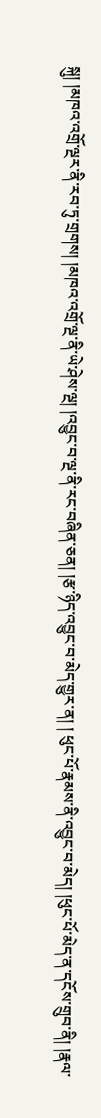སྐུ། །མཁའ་འགྲོ་ལྔར་ནི་རབ་ཏུ་གྲགས། །མཁའ་འགྲོ་ལྔ་ནི་ཡེ་ཤེས་ལྔ། །འབྱུང་བ་ལྔ་ནི་རང་བཞིན་ཅན། །རྩ་ཉིད་འབྱུང་བ་མེད་གྱུར་ན། ། ཕུང་པོ་རྣམས་ནི་འབྱུང་བ་མེད། །ཕུང་པོ་མེད་ན་དངོས་གྲུབ་ནི། །རྣལ་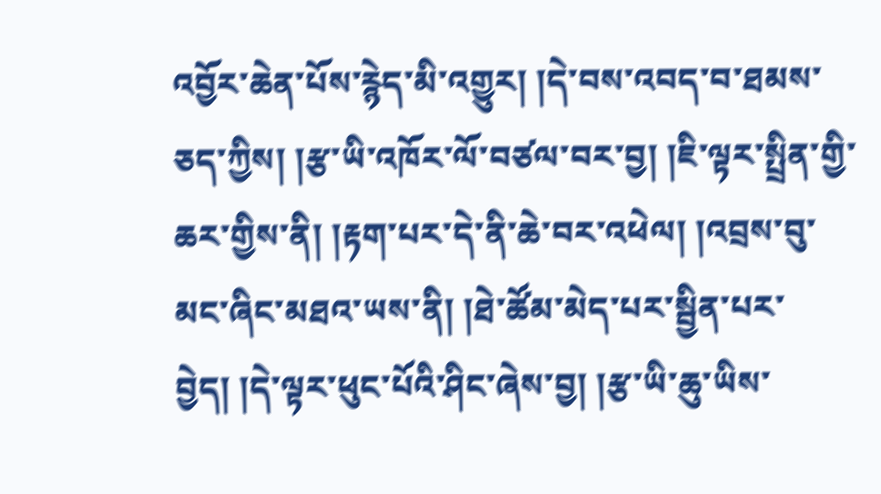འབྱོར་ཆེན་པོས་རྙེད་མི་འགྱུར། །དེ་བས་འབད་བ་ཐམས་ཅད་ཀྱིས། །རྩ་ཡི་འཁོར་ལོ་བཙལ་བར་བྱ། །ཇི་ལྟར་སྤྲིན་གྱི་ཆར་གྱིས་ནི། །རྟག་པར་དེ་ནི་ཆེ་བར་འཕེལ། །འབྲས་བུ་མང་ཞིང་མཐའ་ཡས་ནི། །ཐེ་ཚོམ་མེད་པར་སྦྱིན་པར་བྱེད། །དེ་ལྟར་ཕུང་པོའི་ཤིང་ཞེས་བྱ། །རྩ་ཡི་ཆུ་ཡིས་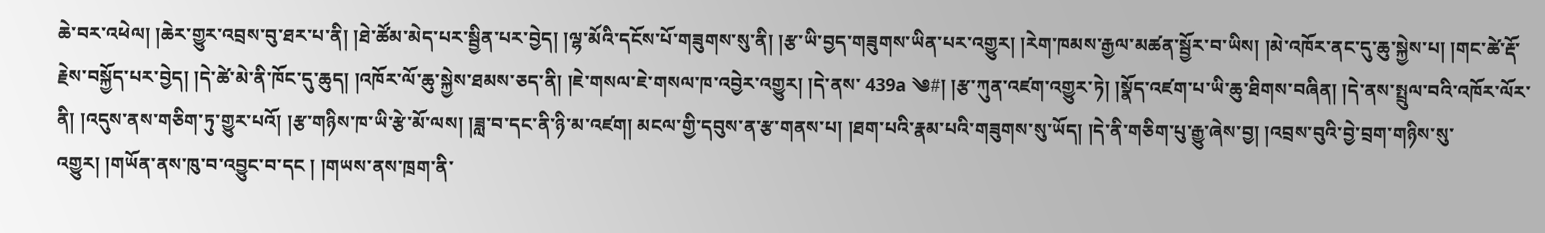ཆེ་བར་འཕེལ། །ཆེར་གྱུར་འབྲས་བུ་ཐར་པ་ནི། །ཐེ་ཚོམ་མེད་པར་སྦྱིན་པར་བྱེད། །ལྷ་མོའི་དངོས་པོ་གཟུགས་སུ་ནི། །རྩ་ཡི་བྱད་གཟུགས་ཡིན་པར་འགྱུར། །རེག་ཁམས་རྒྱལ་མཚན་སྦྱོར་བ་ཡིས། །མེ་འཁོར་ནང་དུ་ཆུ་སྐྱེས་པ། །གང་ཚེ་རྡོ་རྗེས་བསྐྱོད་པར་བྱེད། །དེ་ཚེ་མེ་ནི་ཁོང་དུ་ཆུད། །འཁོར་ལོ་ཆུ་སྐྱེས་ཐམས་ཅད་ནི། །ཇེ་གསལ་ཇེ་གསལ་ཁ་འབྱེར་འགྱུར། །དེ་ནས་ 439a ༄#། །རྩ་ཀུན་འཛག་འགྱུར་ཏེ། །སྣོད་འཛག་པ་ཡི་ཆུ་ཐིགས་བཞིན། །དེ་ནས་སྤྲུལ་བའི་འཁོར་ལོར་ནི། །འདུས་ནས་གཅིག་ཏུ་གྱུར་པའོ། །རྩ་གཉིས་ཁ་ཡི་རྩེ་མོ་ལས། །ཟླ་བ་དང་ནི་ཉི་མ་འཛག། མངལ་གྱི་དབུས་ན་རྩ་གནས་པ། །ཐག་པའི་རྣམ་པའི་གཟུགས་སུ་ཡོད། །དེ་ནི་གཅིག་པུ་རྒྱུ་ཞེས་བྱ། །འབྲས་བུའི་བྱེ་བྲག་གཉིས་སུ་འགྱུར། །གཡོན་ནས་ཁུ་བ་འབྱུང་བ་དང ། །གཡས་ནས་ཁྲག་ནི་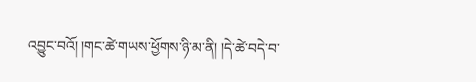འབྱུང་བའོ། །གང་ཚེ་གཡས་ཕྱོགས་ཉི་མ་ནི། །དེ་ཚེ་བདེ་བ་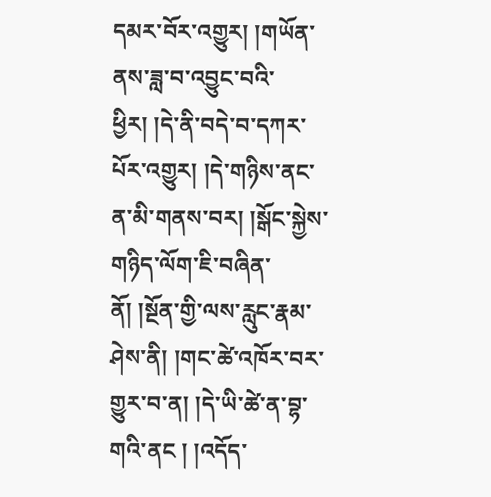དམར་བོར་འགྱུར། །གཡོན་ནས་ཟླ་བ་འབྱུང་བའི་ཕྱིར། །དེ་ནི་བདེ་བ་དཀར་པོར་འགྱུར། །དེ་གཉིས་ནང་ན་མི་གནས་བར། །སྒོང་སྐྱེས་གཉིད་ལོག་ཇི་བཞིན་ནོ། །སྔོན་གྱི་ལས་རླུང་རྣམ་ཤེས་ནི། །གང་ཚེ་འཁོར་བར་གྱུར་བ་ན། །དེ་ཡི་ཚེ་ན་བྷ་གའི་ནང ། །འདོད་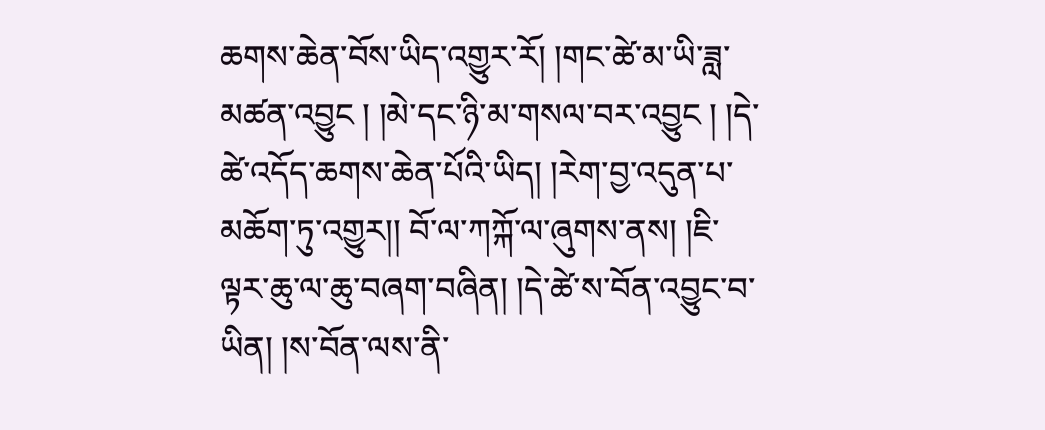ཆགས་ཆེན་བོས་ཡིད་འགྱུར་རོ། །གང་ཚེ་མ་ཡི་ཟླ་མཚན་འབྱུང ། །མེ་དང་ཉི་མ་གསལ་བར་འབྱུང ། །དེ་ཚེ་འདོད་ཆགས་ཆེན་པོའི་ཡིད། །རེག་བྱ་འདུན་པ་མཆོག་ཏུ་འགྱུར།། བོ་ལ་ཀཀྐོ་ལ་ཞུགས་ནས། །ཇི་ལྟར་ཆུ་ལ་ཆུ་བཞག་བཞིན། །དེ་ཚེ་ས་བོན་འབྱུང་བ་ཡིན། །ས་བོན་ལས་ནི་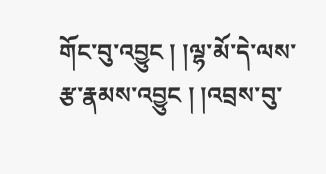གོང་བུ་འབྱུང ། །ལྷ་མོ་དེ་ལས་རྩ་རྣམས་འབྱུང ། །འབྲས་བུ་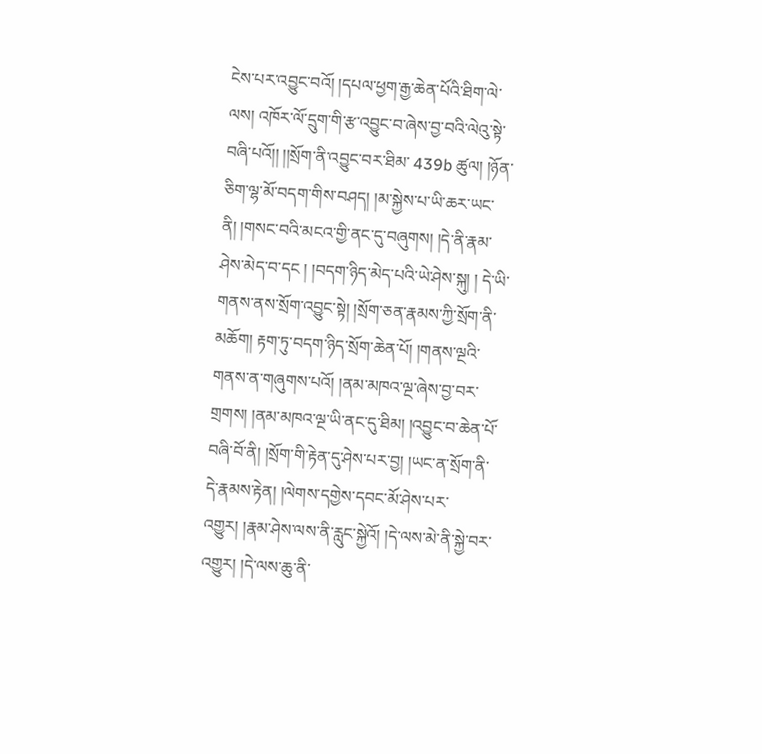ངེས་པར་འབྱུང་བའོ། །དཔལ་ཕྱག་རྒྱ་ཆེན་པོའི་ཐིག་ལེ་ལས། འཁོར་ལོ་དྲུག་གི་རྩ་འབྱུང་བ་ཞེས་བྱ་བའི་ལེའུ་སྟེ་བཞི་པའོ།། །།སྲོག་ནི་འབྱུང་བར་ཐིམ་ 439b ཚུལ། །ཉོན་ཅིག་ལྷ་མོ་བདག་གིས་བཤད། །མ་སྐྱེས་པ་ཡི་ཆར་ཡང་ནི། །གསང་བའི་མངའ་གྱི་ནང་དུ་བཞུགས། །དེ་ནི་རྣམ་ཤེས་མེད་བ་དང ། །བདག་ཉིད་མེད་པའི་ཡེ་ཤེས་སྐུ། ། དེ་ཡི་གནས་ནས་སྲོག་འབྱུང་སྟེ། །སྲོག་ཅན་རྣམས་ཀྱི་སྲོག་ནི་མཆོག། རྟག་ཏུ་བདག་ཉིད་སྲོག་ཆེན་པོ། །གནས་ལྔའི་གནས་ན་གཞུགས་པའོ། །ནམ་མཁའ་ལྔ་ཞེས་བྱ་བར་གྲགས། །ནམ་མཁའ་ལྔ་ཡི་ནང་དུ་ཐིམ། །འབྱུང་བ་ཆེན་པོ་བཞི་བོ་ནི། །སྲོག་གི་རྟེན་དུ་ཤེས་པར་བྱ། །ཡང་ན་སྲོག་ནི་དེ་རྣམས་རྟེན། །ལེགས་དགྱེས་དབང་མོ་ཤེས་པར་འགྱུར། །རྣམ་ཤེས་ལས་ནི་རླུང་སྐྱེའོ། །དེ་ལས་མེ་ནི་སྐྱེ་བར་འགྱུར། །དེ་ལས་ཆུ་ནི་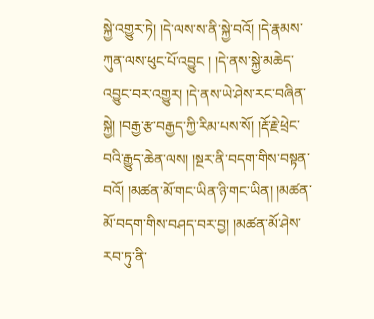སྐྱེ་འགྱུར་ཏེ། །དེ་ལས་ས་ནི་སྐྱེ་བའོ། །དེ་རྣམས་ཀུན་ལས་ཕུང་པོ་འབྱུང ། །དེ་ནས་སྐྱེ་མཆེད་འབྱུང་བར་འགྱུར། །དེ་ནས་ཡེ་ཤེས་རང་བཞིན་སྐྱེ། །བརྒྱ་རྩ་བརྒྱད་ཀྱི་རིམ་པས་སོ། །རྡོ་རྗེ་ཕྲེང་བའི་རྒྱུད་ཆེན་ལས། །སྔར་ནི་བདག་གིས་བསྟན་བའོ། །མཚན་མོ་གང་ཡིན་ཉི་གང་ཡིན། །མཚན་མོ་བདག་གིས་བཤད་བར་བྱ། །མཚན་མོ་ཤེས་རབ་ཏུ་ནི་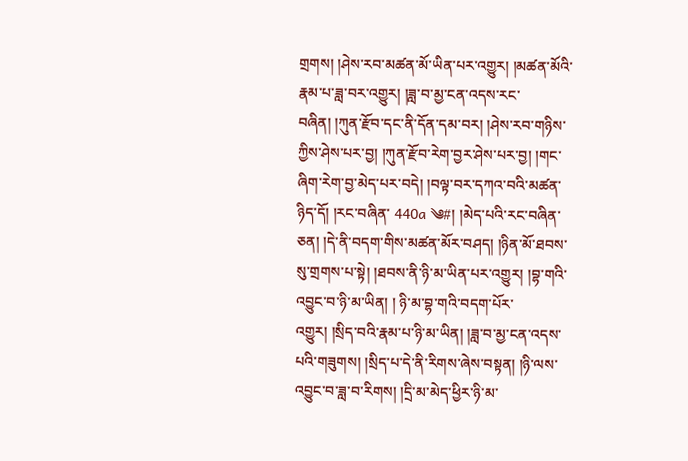གྲགས། །ཤེས་རབ་མཚན་མོ་ཡིན་པར་འགྱུར། །མཚན་མོའི་རྣམ་པ་ཟླ་བར་འགྱུར། །ཟླ་བ་མྱ་ངན་འདས་རང་བཞིན། །ཀུན་རྫོབ་དང་ནི་དོན་དམ་བར། །ཤེས་རབ་གཉིས་ཀྱིས་ཤེས་པར་བྱ། །ཀུན་རྫོབ་རེག་བྱར་ཤེས་པར་བྱ། །གང་ཞིག་རེག་བྱ་མེད་པར་བདེ། །བལྟ་བར་དཀའ་བའི་མཚན་ཉིད་དོ། །རང་བཞིན་ 440a ༄#། །མེད་པའི་རང་བཞིན་ཅན། །དེ་ནི་བདག་གིས་མཚན་མོར་བཤད། །ཉིན་མོ་ཐབས་སུ་གྲགས་པ་སྟེ། །ཐབས་ནི་ཉི་མ་ཡིན་པར་འགྱུར། །བྷ་གའི་འབྱུང་བ་ཉི་མ་ཡིན། ། ཉི་མ་བྷ་གའི་བདག་པོར་འགྱུར། །སྲིད་བའི་རྣམ་པ་ཉི་མ་ཡིན། །ཟླ་བ་མྱ་ངན་འདས་པའི་གཟུགས། །སྲིད་པ་དེ་ནི་རིགས་ཞེས་བསྟན། །ཉི་ལས་འབྱུང་བ་ཟླ་བ་རིགས། །དྲི་མ་མེད་ཕྱིར་ཉི་མ་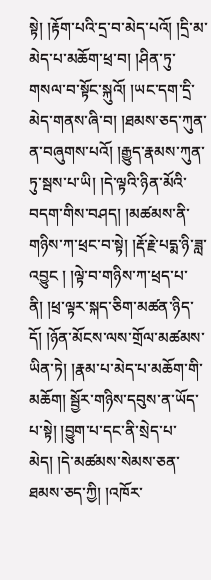སྟེ། །རྟོག་པའི་དྲ་བ་མེད་པའོ། །དྲི་མ་མེད་པ་མཆོག་ཕྲ་བ། །ཤིན་ཏུ་གསལ་བ་སྟོང་སྐུའོ། །ཡང་དག་དྲི་མེད་གནས་ཞི་བ། །ཐམས་ཅད་ཀུན་ན་བཞུགས་པའོ། །རྒྱུད་རྣམས་ཀུན་ཏུ་སྦས་པ་ཡི། །དེ་ལྟའི་ཉིན་མོའི་བདག་གིས་བཤད། །མཚམས་ནི་གཉིས་ཀ་ཕྲང་བ་སྟེ། །རྡོ་རྗེ་པདྨ་ཉི་ཟླ་འབྱུང ། །ལྟེ་བ་གཉིས་ཀ་ཕྲད་པ་ནི། །ཕྲ་ལྟར་སྐད་ཅིག་མཚན་ཉིད་དོ། །ཉོན་མོངས་ལས་གྲོལ་མཚམས་ཡིན་ཏེ། །རྣམ་པ་མེད་པ་མཆོག་གི་མཆོག། སྦྱོར་གཉིས་དབུས་ན་ཡོད་པ་སྟེ། །བྱུག་པ་དང་ནི་སྲེད་པ་མེད། །དེ་མཚམས་སེམས་ཅན་ཐམས་ཅད་ཀྱི། །འཁོར་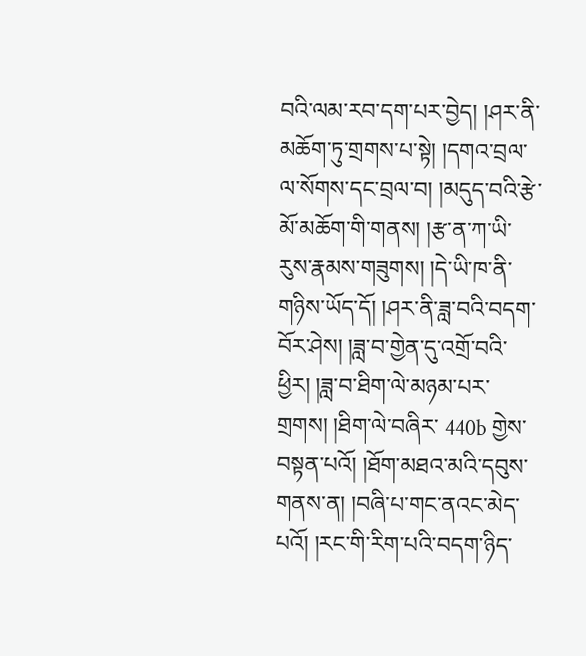བའི་ལམ་རབ་དག་པར་བྱེད། །ཤར་ནི་མཆོག་ཏུ་གྲགས་པ་སྟེ། །དགའ་བྲལ་ལ་སོགས་དང་བྲལ་བ། །མདུད་བའི་རྩེ་མོ་མཆོག་གི་གནས། །རྩ་ན་ཀ་ཡི་རུས་རྣམས་གཟུགས། །དེ་ཡི་ཁ་ནི་གཉིས་ཡོད་དོ། །ཤར་ནི་ཟླ་བའི་བདག་བོར་ཤེས། །ཟླ་བ་གྱེན་དུ་འགྲོ་བའི་ཕྱིར། །ཟླ་བ་ཐིག་ལེ་མཉམ་པར་གྲགས། །ཐིག་ལེ་བཞིར་ 440b གྱེས་བསྟན་པའོ། །ཐོག་མཐའ་མའི་དབུས་གནས་ན། །བཞི་པ་གང་ནའང་མེད་པའོ། །རང་གི་རིག་པའི་བདག་ཉིད་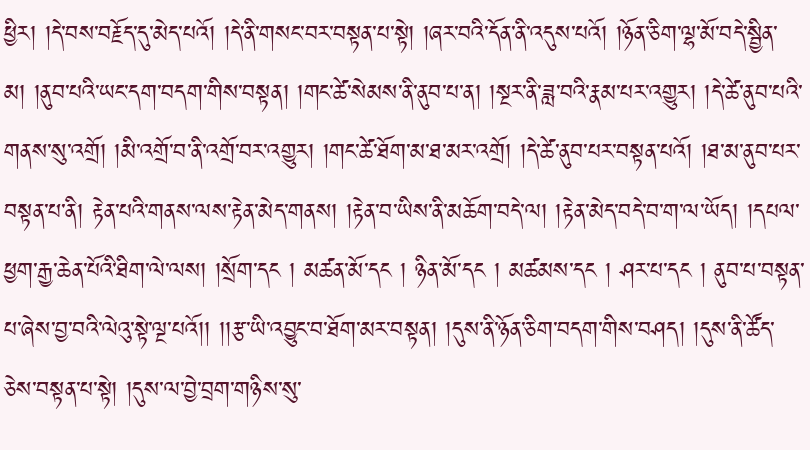ཕྱིར། །དེ་བས་བརྗོད་དུ་མེད་པའོ། །དེ་ནི་གསང་བར་བསྟན་པ་སྟེ། །ཞར་བའི་དོན་ནི་འདུས་པའོ། །ཉོན་ཅིག་ལྷ་མོ་བདེ་སྦྱིན་མ། །ནུབ་པའི་ཡང་དག་བདག་གིས་བསྟན། །གང་ཚེ་སེམས་ནི་ནུབ་པ་ན། །སྔར་ནི་ཟླ་བའི་རྣམ་པར་འགྱུར། །དེ་ཚེ་ནུབ་པའི་གནས་སུ་འགྲོ། །མི་འགྲོ་བ་ནི་འགྲོ་བར་འགྱུར། །གང་ཚེ་ཐོག་མ་ཐ་མར་འགྲོ། །དེ་ཚེ་ནུབ་པར་བསྟན་པའོ། །ཐ་མ་ནུབ་པར་བསྟན་པ་ནི། རྟེན་པའི་གནས་ལས་རྟེན་མེད་གནས། །རྟེན་བ་ཡིས་ནི་མཆོག་བདེ་ལ། །རྟེན་མེད་བདེ་བ་ག་ལ་ཡོད། །དཔལ་ཕྱག་རྒྱ་ཆེན་པོའི་ཐིག་ལེ་ལས། །སྲོག་དང ། མཚན་མོ་དང ། ཉིན་མོ་དང ། མཚམས་དང ། ཤར་པ་དང ། ནུབ་པ་བསྟན་པ་ཞེས་བྱ་བའི་ལེའུ་སྟེ་ལྔ་པའོ།། །།རྩ་ཡི་འབྱུང་བ་ཐོག་མར་བསྟན། །དུས་ནི་ཉོན་ཅིག་བདག་གིས་བཤད། །དུས་ནི་ཚོད་ཅེས་བསྟན་པ་སྟེ། །དུས་ལ་བྱེ་བྲག་གཉིས་སུ་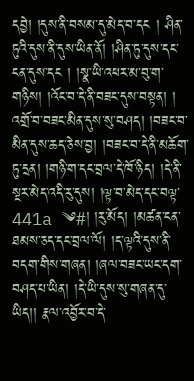དབྱེ། །དུས་ནི་བསམ་དུ་མེད་བ་དང ། ཤིན་ཏུའི་དུས་ནི་དུས་ཡིན་ནོ། །ཤིན་ཏུ་དུས་དང་ངན་དུས་དང ། །སྣ་ཡི་འཕར་མ་བུ་ག་གཉིས། །འོང་བ་དེ་ནི་བཟང་དུས་བསྟན། ། འགྲོ་བ་བཟང་མིན་དུས་སུ་བཤད། །བཟང་བ་མིན་དུས་ཆད་ཅེས་བྱ། །བཟང་བ་དེ་ནི་མཆོག་ཏུ་དྲན། །གཉི་ག་དང་བྲལ་དེ་ཁོ་ཉིད། །དེ་ནི་སྔར་མེད་འདི་རུ་དུས། །ལྟ་བ་མེད་དང་བལྟ་ 441a ༄#། །རུ་མོད། །མཚན་ངན་ཐམས་ཅད་དང་བྲལ་ལོ། །ད་ལྟའི་དུས་ནི་བདག་གིས་གཞན། །ཞལ་བཟང་ཡང་དག་བཤད་པ་ཡིན། །དེ་ཡི་དུས་སུ་གཞན་དུ་ཡིད།། རྣལ་འབྱོར་བ་དེ་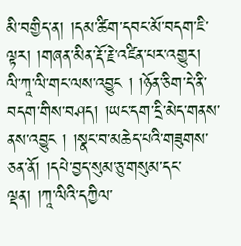མི་བགྱིད་ན། །དམ་ཚིག་དབང་མོ་བདག་ཇི་ལྟར། །གཞན་མིན་རྡོ་རྗེ་འཛིན་པར་འགྱུར། ལི་ཀཱ་ལི་གང་ལས་འབྱུང ། །ཉོན་ཅིག་དེ་ནི་བདག་གིས་བཤད། །ཡང་དག་དྲི་མེད་གནས་ནས་འབྱུང ། །སྣང་བ་མཆེད་པའི་གཟུགས་ཅན་ནོ། །དཔེ་བྱད་སུམ་ཅུ་གསུམ་དང་ལྡན། །ཀཱ་ལིའི་དཀྱིལ་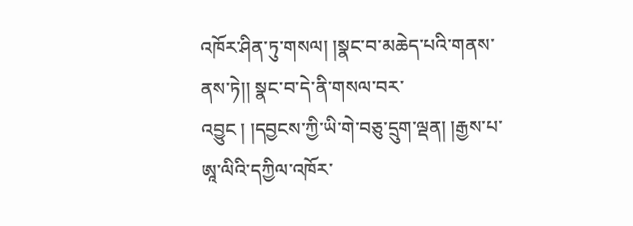འཁོར་ཤིན་ཏུ་གསལ། །སྣང་བ་མཆེད་པའི་གནས་ནས་ཏེ།། སྣང་བ་དེ་ནི་གསལ་བར་འབྱུང ། །དབྱངས་ཀྱི་ཡི་གེ་བཅུ་དྲུག་ལྡན། །རྒྱས་པ་ཨཱ་ལིའི་དཀྱིལ་འཁོར་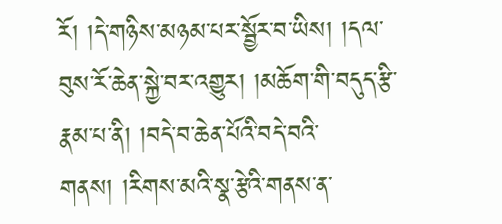རོ། །དེ་གཉིས་མཉམ་པར་སྦྱོར་བ་ཡིས། །དལ་བུས་རོ་ཆེན་སྐྱེ་བར་འགྱུར། །མཆོག་གི་བདུད་རྩི་རྣམ་པ་ནི། །བདེ་བ་ཆེན་པོའི་བདེ་བའི་གནས། །རིགས་མའི་སྣ་རྩེའི་གནས་ན་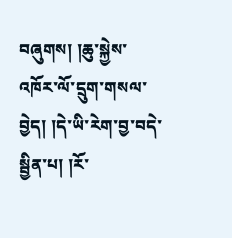བཞུགས། །ཆུ་སྐྱེས་འཁོར་ལོ་དྲུག་གསལ་བྱེད། །དེ་ཡི་རེག་བྱ་བདེ་སྦྱིན་པ། །རོ་